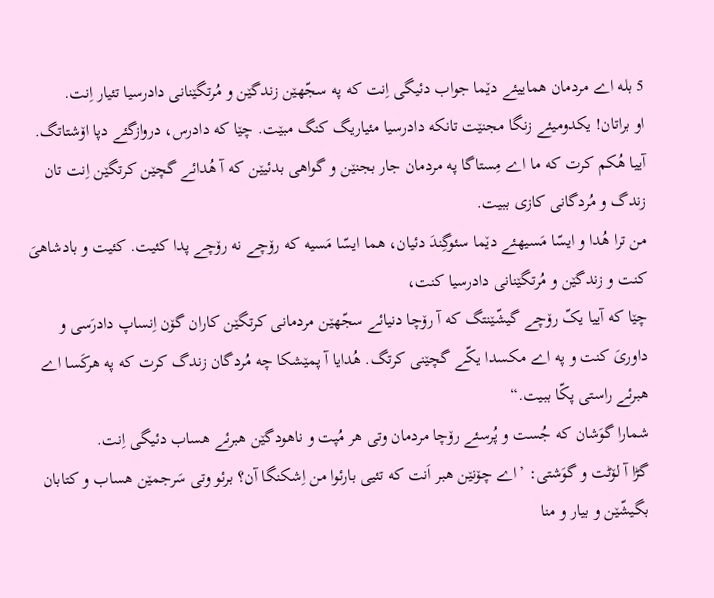5 بله اے مردمان هماییئے دێما جواب دئیگی اِنت که په سجّهێن زندگێن و مُرتگێنانی دادرسیا تئیار اِنت.
او براتان! یکدومیئے زنگا مجنێت تانکه دادرسیا مئیاریگ کنگ مبێت. چێا که دادرس، دروازگئے دپا اۆشتاتگ.
آییا هُکم کرت که ما اے مِستاگا په مردمان جار بجنێن و گواهی بدئیێن که آ هُدائے گچێن کرتگێن اِنت تان زندگ و مُردگانی کازی ببیت.
من ترا هُدا و ایسّا مَسیهئے دێما سئوگِندَ دئیان، هما ایسّا مَسیه که رۆچے نه رۆچے پدا کئیت. کئیت و بادشاهیَ کنت و زندگێن و مُرتگێنانی دادرسیا کنت،
چێا که آییا یکّ رۆچے گیشّێنتگ که آ رۆچا دنیائے سجّهێن مردمانی کرتگێن کاران گۆن اِنساپ دادرَسی و داوریَ کنت و په اے مکسدا یکّے گچێنی کرتگ. هُدایا آ پمێشکا چه مُردگان زندگ کرت که په هرکَسا اے هبرئے راستی پکّا ببیت.“
شمارا گوَشان که جُست و پُرسئے رۆچا مردمان وتی هر مُپت و ناهودگێن هبرئے هساب دئیگی اِنت.
گڑا آ لۆٹت و گوَشتی: ’اے چۆنێن هبر اَنت که تئیی بارئوا من اِشکنگا آن؟ برئو وتی سَرجمێن هساب و کتابان بگیشّێن و بیار و منا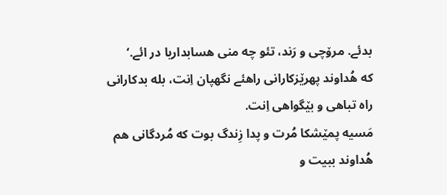بدئے. مرۆچی و رَند، تئو چه منی هسابداریا در ائے.‘
که هُداوند پهرێزکارانی راهئے نگهپان اِنت، بله بدکارانی راه تباهی و بێگواهی اِنت.
مَسیه پمێشکا مُرت و پدا زِندگ بوت که مُردگانی هم هُداوند ببیت و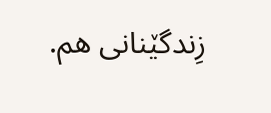زِندگێنانی هم.